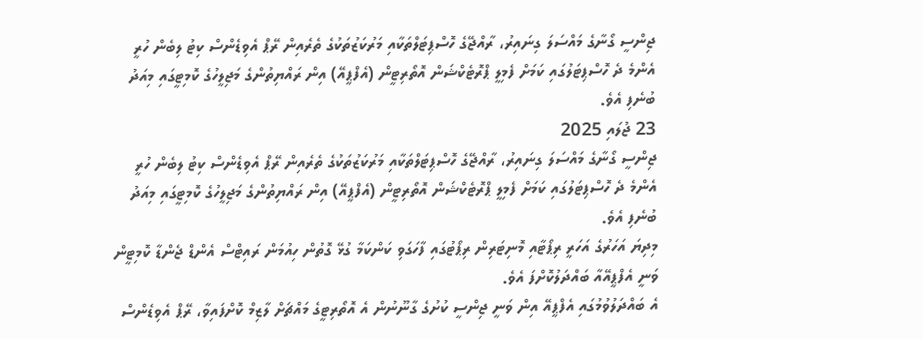ޖިންސީ ގޯނާގެ މައްސަލަ ގިނައިރު، ރާއްޖޭގެ ހޮސްޕިޓަލްތަކާއި މަރުކަޒުތަކުގެ ތެރެއިން ރޭޕް އެވިޑެންސް ކިޓު ލިބެން ހުރީ އެންމެ ދެ ހޮސްޕިޓަލުގައި ކަމަށް ފެމިލީ ޕްރޮޓެކްޝަން އޮތޯރިޓީން (އެފްޕީއޭ) އިން ރައްޔިތުންގެ މަޖިލީހުގެ ކޮމިޓީގައި މިއަދު ބުނެފި އެވެ.
23 ޖުލައި 2025
ޖިންސީ ގޯނާގެ މައްސަލަ ގިނައިރު، ރާއްޖޭގެ ހޮސްޕިޓަލްތަކާއި މަރުކަޒުތަކުގެ ތެރެއިން ރޭޕް އެވިޑެންސް ކިޓު ލިބެން ހުރީ އެންމެ ދެ ހޮސްޕިޓަލުގައި ކަމަށް ފެމިލީ ޕްރޮޓެކްޝަން އޮތޯރިޓީން (އެފްޕީއޭ) އިން ރައްޔިތުންގެ މަޖިލީހުގެ ކޮމިޓީގައި މިއަދު ބުނެފި އެވެ.
މިދިޔަ އަހަރުގެ އަހަރީ ރިޕޯޓާއި މޮނިޓަރިން ރިޕޯޓުގައި ފާހަގަވި ކަންކަމާ ގުޅޭ ގޮތުން ހިއުމަން ރައިޓްސް އެންޑް ޖެންޑާ ކޮމިޓީން ވަނީ އެފްޕީއޭއާ ބައްދަލުކޮށްފަ އެވެ.
އެ ބައްދަލުވުމުގައި އެފްޕީއޭ އިން ވަނީ ޖިންސީ ކުށުގެ ގާނޫނުން އެ އޮތޯރިޓީގެ މައްޗަށް ލާޒިމް ކޮށްފައިވާ، ރޭޕް އެވިޑެންސް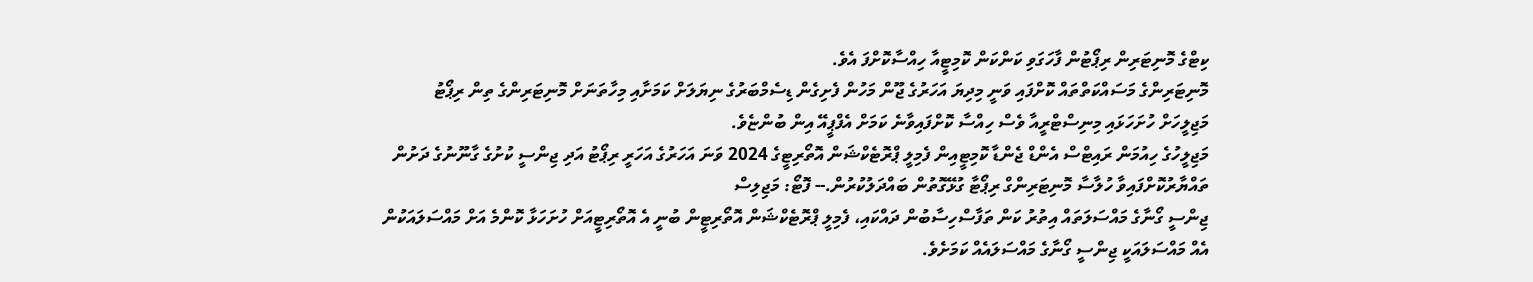ކިޓްގެ މޮނިޓަރިން ރިޕޯޓުން ފާހަގަވި ކަންކަން ކޮމިޓީއާ ހިއްސާކޮށްފަ އެވެ.
މޮނިޓަރިންގެ މަސައްކަތްތައް ކޮށްފައި ވަނީ މިދިޔަ އަހަރުގެ ޖޫން މަހުން ފެށިގެން ޑިސެމްބަރުގެ ނިޔަލަށް ކަމަށާއި މިހާތަނަށް މޮނިޓަރިންގެ ތިން ރިޕޯޓު މަޖިލީހަށް ހުށަހަޅައި މިނިސްޓްރީއާ ވެސް ހިއްސާ ކޮށްފައިވާނެ ކަމަށް އެފްޕީއޭ އިން ބުންޏެވެ.
މަޖިލީހުގެ ހިއުމަން ރައިޓްސް އެންޑް ޖެންޑާ ކޮމިޓީއިން ފެމިލީ ޕްރޮޓެކްޝަން އޮތޯރިޓީގެ 2024 ވަނަ އަހަރުގެ އަހަރީ ރިޕޯޓު އަދި ޖިންސީ ކުށުގެ ގާނޫނުގެ ދަށުން ތައްޔާރުކޮށްފައިވާ ހުލާސާ މޮނިޓަރިންގް ރިޕޯޓާ ގުޅޭގޮތުން ބައްދަލުކުރުން.-- ފޮޓޯ: މަޖިލިސް
ޖިންސީ ގޯނާގެ މައްސަލަތައް އިތުރު ކަން ތަފާސްހިސާބުން ދައްކައި، ފެމިލީ ޕްރޮޓެކްޝަން އޮތޯރިޓީން ބުނީ އެ އޮތޯރިޓީއަށް ހުށަހަޅާ ކޮންމެ އަށް މައްސަލައަކުން އެއް މައްސަލައަކީ ޖިންސީ ގޯނާގެ މައްސަލައެއް ކަމަށެވެ.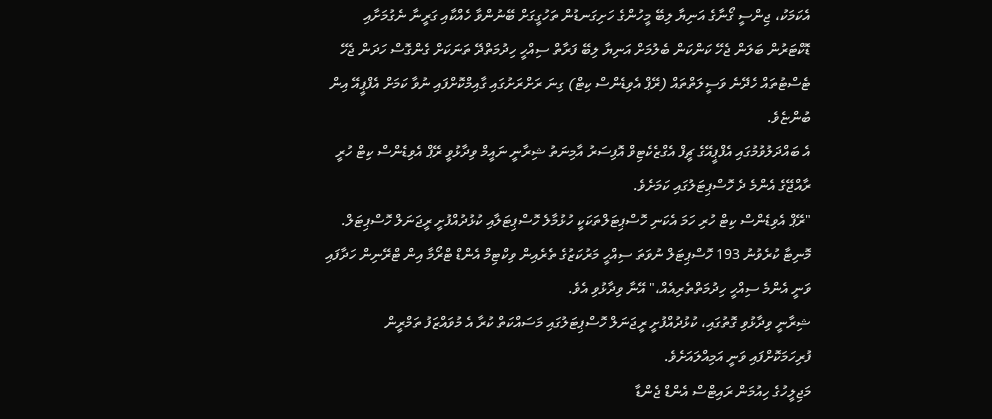އެކަމަކު، ޖިންސީ ގޯނާގެ އަނިޔާ ލިބޭ މީހުންގެ ހަށިގަނޑުން ތަހުގީގަށް ބޭނުންވާ ހެއްކާއި ގަރީނާ ނެގުމަށާއި ޑޮކްޓަރުން ބަލަން ޖެހޭ ކަންކަން ބެލުމަށް އަނިޔާ ލިބޭ ފަރާތް ސިއްހީ ހިދުމަތްދޭ ތަނަކަށް ގެންގޮސް ހަދަން ޖެހޭ ޓެސްޓުތައް ހެދޭނެ ވަސީލަތްތައް (ރޭޕް އެވިޑެންސް ކިޓް) ގިނަ ރަށްރަށުގައި ގާއިމްކޮށްފައި ނުވާ ކަމަށް އެފްޕީއޭ އިން ބުންޏެވެ.
އެ ބައްދަލުވުމުގައި އެފްޕީއޭގެ ޗީފް އެގްޒެކެޓިވް އޮފިސަރު އާމިނަތު ޝިރާނީ ނައީމް ވިދާޅުވީ ރޭޕް އެވިޑެންސް ކިޓް ހުރީ ރާއްޖޭގެ އެންމެ ދެ ހޮސްޕިޓަލުގައި ކަމަށެވެ.
"ރޭޕް އެވިޑެންސް ކިޓް ހުރި ހަމަ އެކަނި ހޮސްޕިޓަލްތަކަކީ ހުޅުމާލެ ހޮސްޕިޓަލާއި ކުޅުދުއްފުށީ ރީޖަނަލް ހޮސްޕިޓަލް. މޮނިޓާ ކުރެވުނު 193 ހޮސްޕިޓަލް ނުވަތަ ސިއްހީ މަރުކަޒުގެ ތެރެއިން ވިކްޓިމް އެންޑް ޓްރޯމާ އިން ޓްރޭނިން ހަދާފައި ވަނީ އެންމެ ސިއްހީ ހިދުމަތްތެރިއެއް،" އޭނާ ވިދާޅުވި އެވެ.
ޝިރާނީ ވިދާޅުވި ގޮތުގައި، ކުޅުދުއްފުށީ ރީޖަނަލް ހޮސްޕިޓަލުގައި މަސައްކަތް ކުރާ އެ މުވައްޒަފު ތަމްރީން ފުރިހަމަކޮށްފައި ވަނީ އަމިއްލައަށެވެ.
މަޖިލީހުގެ ހިއުމަން ރައިޓްސް އެންޑް ޖެންޑާ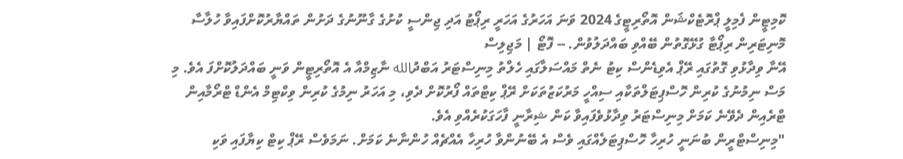ކޮމިޓީން ފެމިލީ ޕްރޮޓެކްޝަން އޮތޯރިޓީގެ 2024 ވަނަ އަހަރުގެ އަހަރީ ރިޕޯޓު އަދި ޖިންސީ ކުށުގެ ގާނޫނުގެ ދަށުން ތައްޔާރުކޮށްފައިވާ ހުލާސާ މޮނިޓަރިން ރިޕޯޓާ ގުޅޭގޮތުން ބޭއްވި ބައްދަލުވުން. -- ފޮޓޯ | މަޖިލިސް
އޭނާ ވިދާޅުވި ގޮތުގައި ރޭޕް އެވިޑެންސް ކިޓު ނެތް މައްސަލާގައި ހެލްތު މިނިސްޓަރު އަބްދުالله ނާޒިމްއާ އެ އޮތޯރިޓީން ވަނީ ބައްދަލުކޮށްފަ އެވެ. މި މަސް ނިމުނުގެ ކުރިން ހޮސްޕިޓަލްތަކާއި ސިއްހީ މަރުކަޒުތަކަށް ރޭޕް ކިޓްތައް ފޯރުކޮށް ދެވި، މި އަހަރު ނިމުގެ ކުރިން ވިކްޓިމް އެންޑް ޓްރޯމާއިން ޓްރެއިން ދެވޭނެ ކަމަށް މިނިސްޓަރު ވިދާޅުވެފައިވާ ކަން ޝިރާނީ ފާހަގަކުރެއްވި އެވެ.
"މިނިސްޓްރީން ބުނަނީ ހުރިހާ ހޮސްޕިޓަލެއްގައި ވެސް އެ ބޭނުންވާ ހުރިހާ އެއްޗެއް ހުންނާނެ ކަމަށް. ނަމަވެސް ރޭޕް ކިޓް ކިޔާފައި ވަކި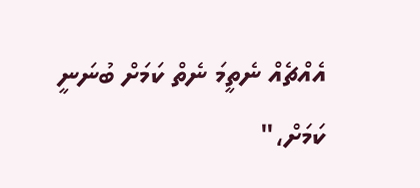އެއްޗެއް ނެތީމަ ނެތް ކަމަށް ބުނަނީ ކަމަށް،"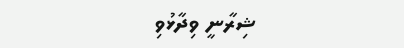ޝިރާނީ ވިދާޅުވި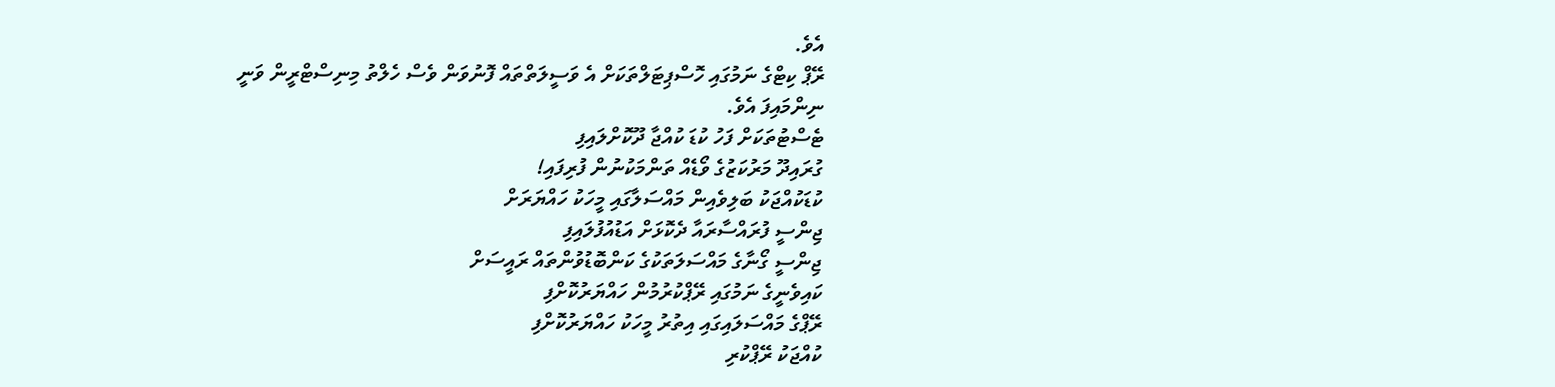އެވެ.
ރޭޕް ކިޓްގެ ނަމުގައި ހޮސްޕިޓަލްތަކަށް އެ ވަސީލަތްތައް ފޮނުވަން ވެސް ހެލްތު މިނިސްޓްރީން ވަނީ ނިންމައިފަ އެވެ.
ޓެސްޓުތަކަށް ފަހު ކުޑަ ކުއްޖާ ދޫކޮށްލައިފި
ގުރައިދޫ މަރުކަޒުގެ ވޯޑެއް ތަންމަކުނުން ފުރިފައި!
ކުޑަކުއްޖަކު ބަލިވެއިން މައްސަލާގައި މީހަކު ހައްޔަރަށް
ޖިންސީ ފުރައްސާރައާ ދެކޮޅަށް އަޑުއުފުލައިފި
ޖިންސީ ގޯނާގެ މައްސަލަތަކުގެ ކަންބޮޑުވުންތައް ރައީސަށް
ކައިވެނީގެ ނަމުގައި ރޭޕްކުރުމުން ހައްޔަރުކޮށްފި
ރޭޕްގެ މައްސަލައިގައި އިތުރު މީހަކު ހައްޔަރުކޮށްފި
ކުއްޖަކު ރޭޕްކުރި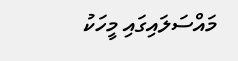މައްސަލައިގައި މީހަކު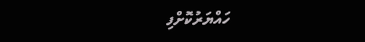ހައްޔަރުކޮށްފި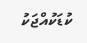ކުޑަކުއްޖަކު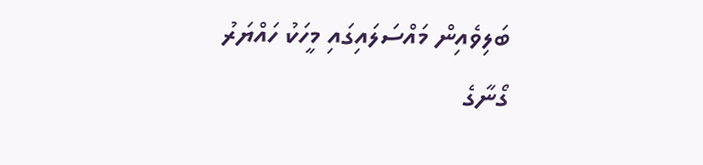ބަލިވެއިން މައްސަލައިގައި މީހަކު ހައްޔަރު
ގޯނާގެ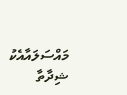މައްސަލައާއެކު ޝިދާތާ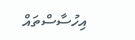އިހުސާސްތައް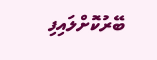ބޭރުކޮށްލައިފި